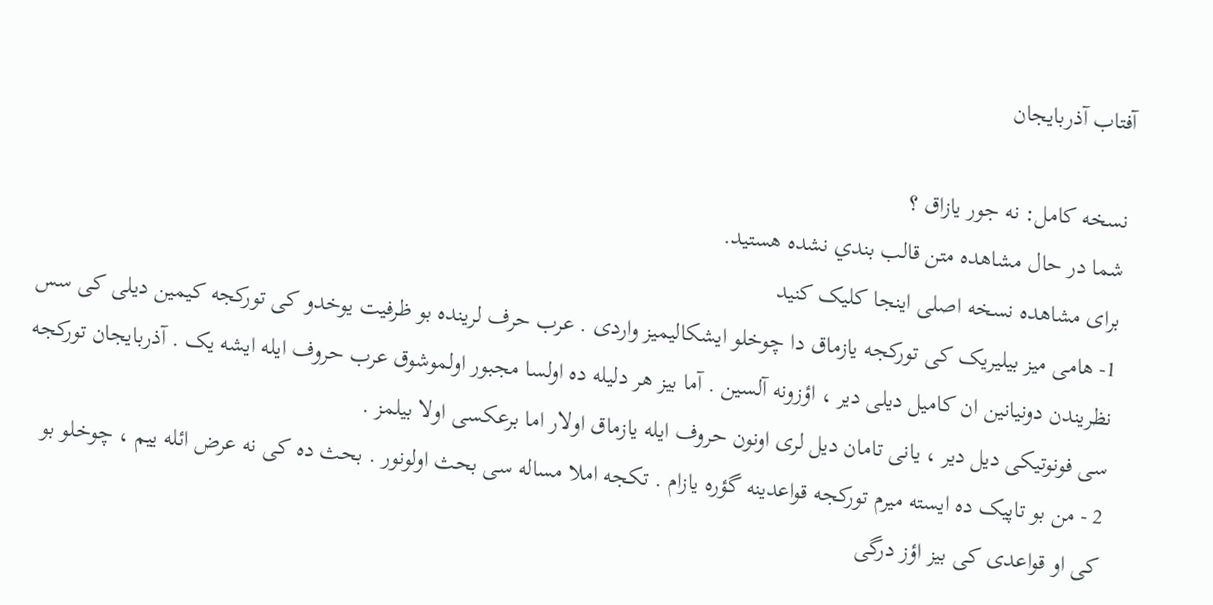آفتاب آذربایجان

نسخه كامل: نه جور یازاق ؟
شما در حال مشاهده متن قالب بندي نشده هستيد.
برای مشاهده نسخه اصلی اینجا کلیک کنید
1- هامی میز بیلیریک کی تورکجه یازماق دا چوخلو ایشکالیمیز واردی . عرب حرف لرینده بو ظرفیت یوخدو کی تورکجه کیمین دیلی کی سس نظریندن دونیانین ان کامیل دیلی دیر ، اؤزونه آلسین . آما بیز هر دلیله ده اولسا مجبور اولموشوق عرب حروف ایله ایشه یک . آذربایجان تورکجه سی فونوتیکی دیل دیر ، یانی تامان دیل لری اونون حروف ایله یازماق اولار اما برعکسی اولا بیلمز .
2 - من بو تاپیک ده ایسته میرم تورکجه قواعدینه گؤره یازام . تکجه املا مساله سی بحث اولونور . بحث ده کی نه عرض ائله ییم ، چوخلو بو کی او قواعدی کی بیز اؤز درگی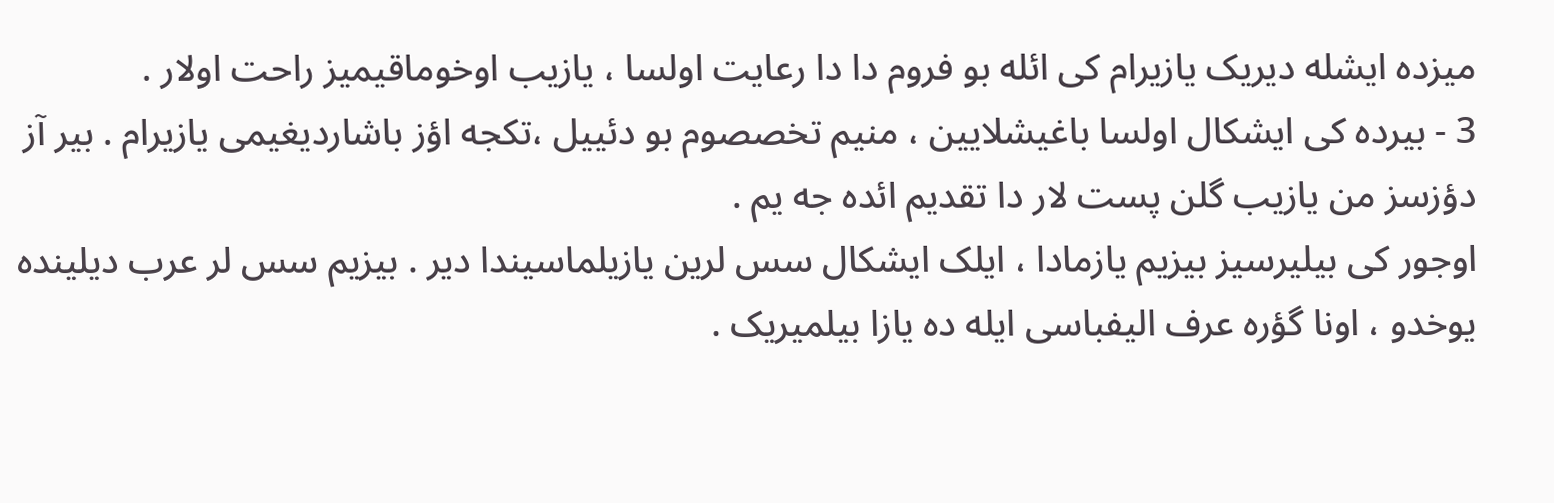میزده ایشله دیریک یازیرام کی ائله بو فروم دا دا رعایت اولسا ، یازیب اوخوماقیمیز راحت اولار .
3 - بیرده کی ایشکال اولسا باغیشلایین ، منیم تخصصوم بو دئییل ،تکجه اؤز باشاردیغیمی یازیرام . بیر آز دؤزسز من یازیب گلن پست لار دا تقدیم ائده جه یم .
اوجور کی بیلیرسیز بیزیم یازمادا ، ایلک ایشکال سس لرین یازیلماسیندا دیر . بیزیم سس لر عرب دیلینده یوخدو ، اونا گؤره عرف الیفباسی ایله ده یازا بیلمیریک .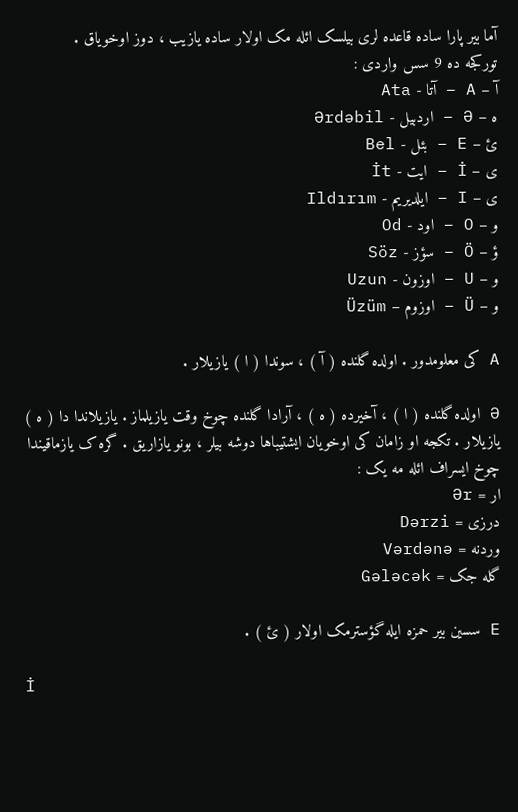آما بیر پارا ساده قاعده لری بیلسک ائله مک اولار ساده یازیب ، دوز اوخویاق .
تورکجه ده 9 سس واردی :
آ – A – آتا - Ata
ه – Ə – اردبیل - Ərdəbil
ئ – E – بئل - Bel
ی – İ – ایت - İt
ی – I – ایلدیریم - Ildırım
و – O – اود - Od
ؤ – Ö – سؤز - Söz
و – U – اوزون - Uzun
و – Ü – اوزوم – Üzüm

A کی معلومدور . اولده گلنده ( آ ) ، سوندا ( ا ) یازیلار .

Ə اولده گلنده ( ا ) ، آخیرده ( ه ) ، آرادا گلنده چوخ وقت یازیلماز . یازیلاندا دا ( ه ) یازیلار . تکجه او زامان کی اوخویان ایشتیباها دوشه بیلر ، بونو یازاریق . گره ک یازماقیندا چوخ ایسراف ائله مه یک :
ار = Ər
درزی = Dərzi
وردنه = Vərdənə
گله جک = Gələcək

E سسین بیر حمزه ایله گؤسترمک اولار ( ئ ) .

İ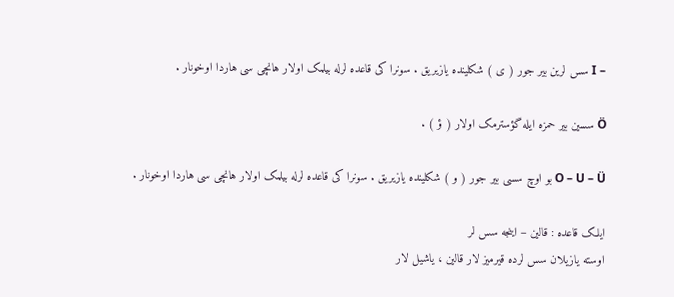– I سس لرین بیر جور ( ی ) شکلینده یازیریق . سونرا کی قاعده لرله بیلمک اولار هانچی سی هاردا اوخونار .

Ö سسین بیر حمزه ایله گؤسترمک اولار ( ؤ ) .

O – U – Ü بو اوچ سسی بیر جور ( و ) شکلینده یازیریق . سونرا کی قاعده لرله بیلمک اولار هانچی سی هاردا اوخونار .

ایلک قاعده : قالین – اینجه سس لر
اوسته یازیلان سس لرده قیرمیز لار قالین ، یاشیل لار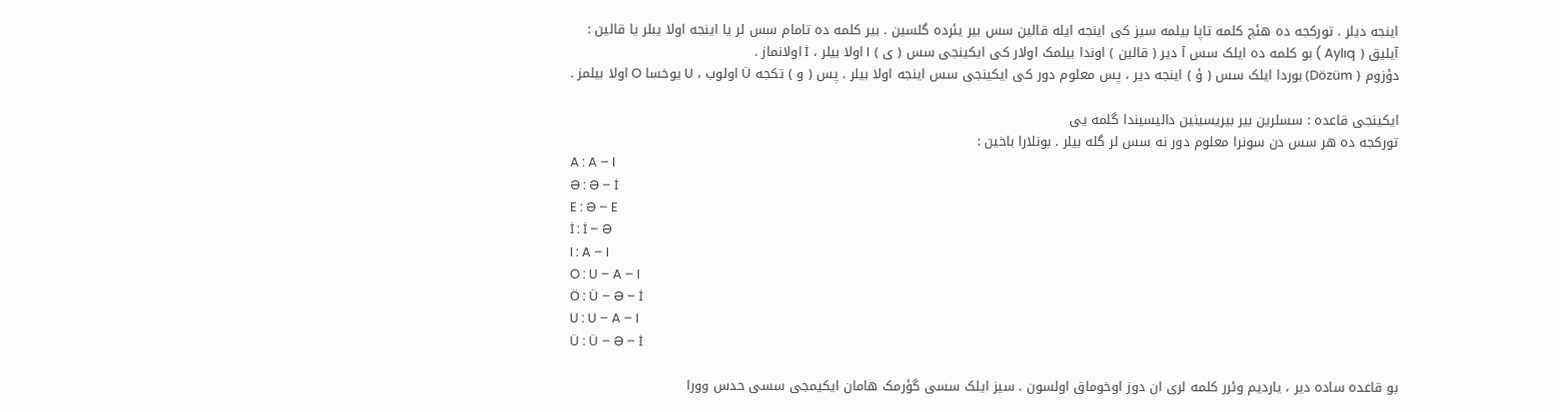اینجه دیلر . تورکجه ده هئچ کلمه تاپا بیلمه سیز کی اینجه ایله قالین سس بیر یئرده گلسین . بیر کلمه ده تامام سس لر یا اینجه اولا یبلر یا قالین :
آیلیق ( Aylıq ) بو کلمه ده ایلک سس آ دیر ( قالین ) اوندا بیلمک اولار کی ایکینجی سس ( ی ) I اولا بیلر ، İ اولانماز .
دؤزوم ( Dözüm) بوردا ایلک سس ( ؤ ) اینجه دیر ، پس معلوم دور کی ایکینجی سس اینجه اولا بیلر . پس ( و ) تکجه Ü اولوب ، U یوخسا O اولا بیلمز .

ایکینجی قاعده : سسلرین بیر بیریسینین دالیسیندا گلمه یی
تورکجه ده هر سس دن سونرا معلوم دور نه سس لر گله بیلر . بونلارا باخین :
A : A – I
Ə : Ə – İ
E : Ə – E
İ : İ – Ə
I : A – I
O : U – A – I
Ö : Ü – Ə – İ
U : U – A – I
Ü : Ü – Ə – İ

بو قاعده ساده دیر ، یاردیم وئرر کلمه لری ان دوز اوخوماق اولسون . سیز ایلک سسی گؤرمک هامان ایکیمجی سسی حدس وورا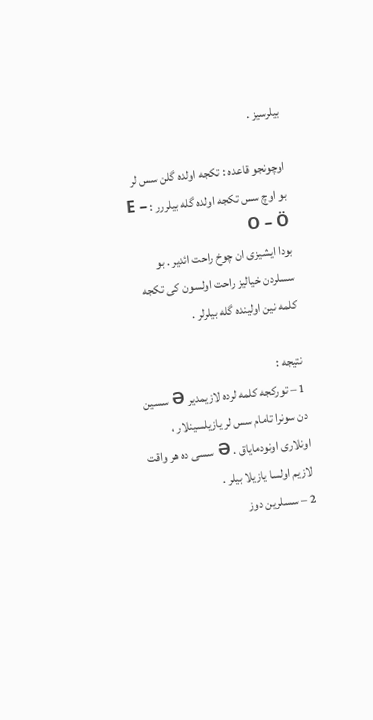بیلرسیز .

اوچونجو قاعده : تکجه اولده گلن سس لر
بو اوچ سس تکجه اولده گله بیلررر : E – O – Ö
بودا ایشیزی ان چوخ راحت ائدیر . بو سسلردن خیالیز راحت اولسون کی تکجه کلمه نین اولینده گله بیلرلر .

نتیجه :
1 – تورکجه کلمه لرده لازیمدیر Ə سسین دن سونرا تامام سس لر یازیلسینلار ، اونلاری اونودمایاق . Ə سسی ده هر واقت لازیم اولسا یازیلا بیلر .
2 – سسلرین دوز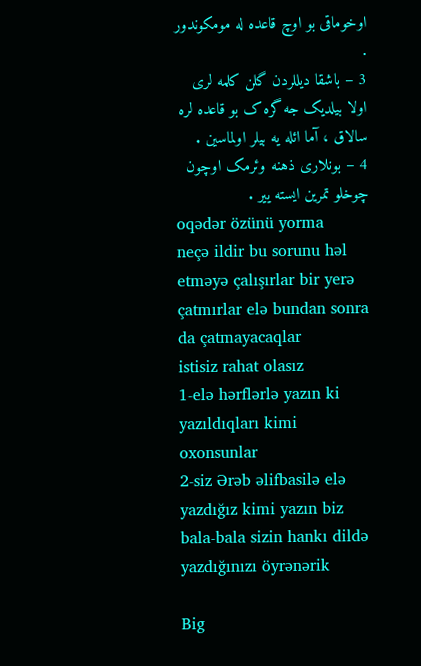اوخوماقی بو اوچ قاعده له مومکوندور .
3 – باشقا دیللردن گلن کلمه لری اولا بیلدیک جه گره ک بو قاعده لره سالاق ، آما ائله یه بیلر اولماسین .
4 – بونلاری ذهنه وئرمک اوچون چوخلو تمرین ایسته ییر .
oqədər özünü yorma
neçə ildir bu sorunu həl etməyə çalışırlar bir yerə çatmırlar elə bundan sonra da çatmayacaqlar
istisiz rahat olasız
1-elə hərflərlə yazın ki yazıldıqları kimi oxonsunlar
2-siz Ərəb əlifbasilə elə yazdığız kimi yazın biz bala-bala sizin hankı dildə yazdığınızı öyrənərik

Big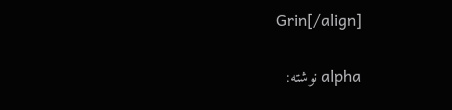Grin[/align]

alpha نوشته: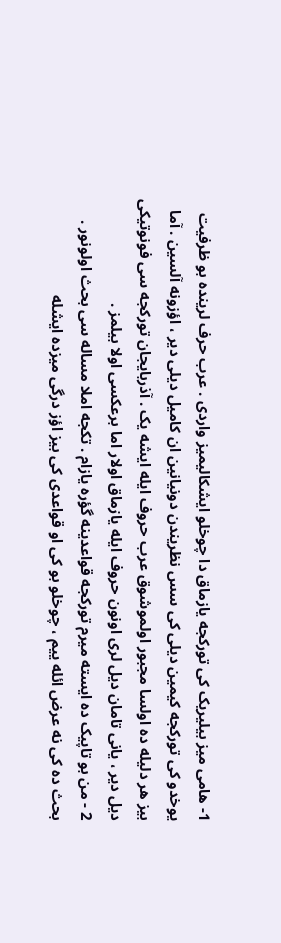1- هامی میز بیلیریک کی تورکجه یازماق دا چوخلو ایشکالیمیز واردی . عرب حرف لرینده بو ظرفیت یوخدو کی تورکجه کیمین دیلی کی سس نظریندن دونیانین ان کامیل دیلی دیر ، اؤزونه آلسین . آما بیز هر دلیله ده اولسا مجبور اولموشوق عرب حروف ایله ایشه یک . آذربایجان تورکجه سی فونوتیکی دیل دیر ، یانی تامان دیل لری اونون حروف ایله یازماق اولار اما برعکسی اولا بیلمز .
2 - من بو تاپیک ده ایسته میرم تورکجه قواعدینه گؤره یازام . تکجه املا مساله سی بحث اولونور . بحث ده کی نه عرض ائله ییم ، چوخلو بو کی او قواعدی کی بیز اؤز درگی میزده ایشله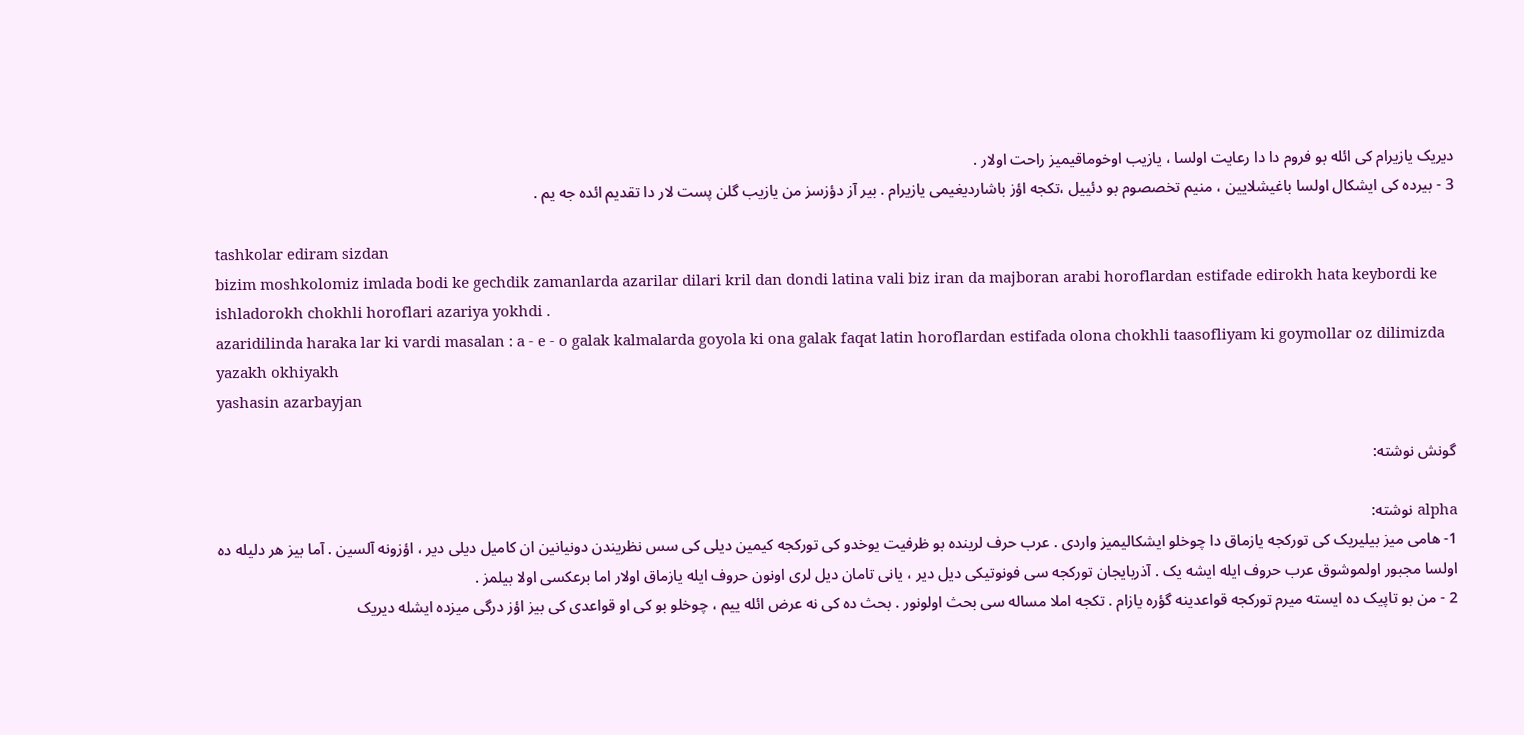دیریک یازیرام کی ائله بو فروم دا دا رعایت اولسا ، یازیب اوخوماقیمیز راحت اولار .
3 - بیرده کی ایشکال اولسا باغیشلایین ، منیم تخصصوم بو دئییل ،تکجه اؤز باشاردیغیمی یازیرام . بیر آز دؤزسز من یازیب گلن پست لار دا تقدیم ائده جه یم .

tashkolar ediram sizdan
bizim moshkolomiz imlada bodi ke gechdik zamanlarda azarilar dilari kril dan dondi latina vali biz iran da majboran arabi horoflardan estifade edirokh hata keybordi ke ishladorokh chokhli horoflari azariya yokhdi .
azaridilinda haraka lar ki vardi masalan : a - e - o galak kalmalarda goyola ki ona galak faqat latin horoflardan estifada olona chokhli taasofliyam ki goymollar oz dilimizda yazakh okhiyakh
yashasin azarbayjan

گونش نوشته:

alpha نوشته:
1- هامی میز بیلیریک کی تورکجه یازماق دا چوخلو ایشکالیمیز واردی . عرب حرف لرینده بو ظرفیت یوخدو کی تورکجه کیمین دیلی کی سس نظریندن دونیانین ان کامیل دیلی دیر ، اؤزونه آلسین . آما بیز هر دلیله ده اولسا مجبور اولموشوق عرب حروف ایله ایشه یک . آذربایجان تورکجه سی فونوتیکی دیل دیر ، یانی تامان دیل لری اونون حروف ایله یازماق اولار اما برعکسی اولا بیلمز .
2 - من بو تاپیک ده ایسته میرم تورکجه قواعدینه گؤره یازام . تکجه املا مساله سی بحث اولونور . بحث ده کی نه عرض ائله ییم ، چوخلو بو کی او قواعدی کی بیز اؤز درگی میزده ایشله دیریک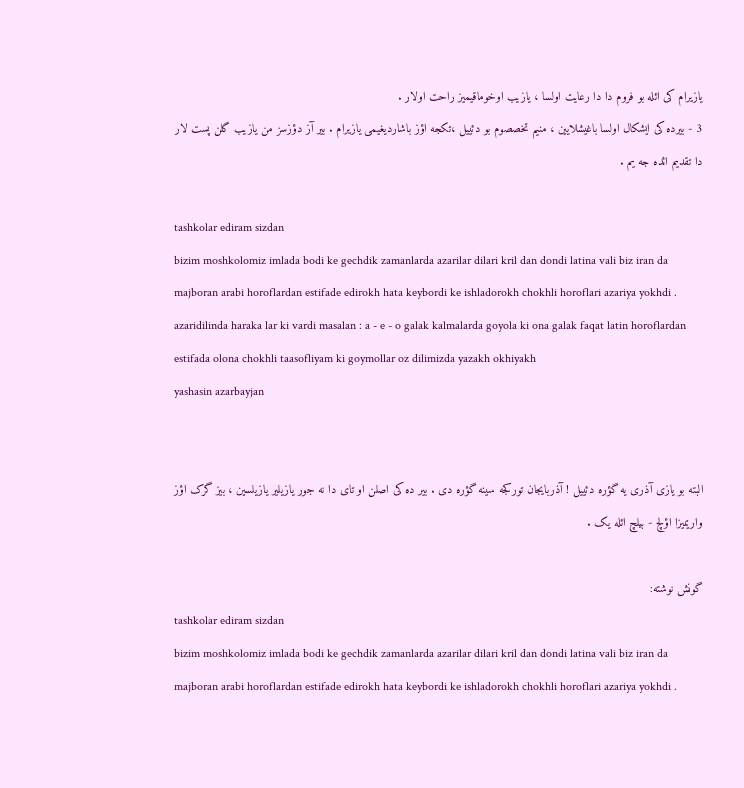یازیرام کی ائله بو فروم دا دا رعایت اولسا ، یازیب اوخوماقیمیز راحت اولار .
3 - بیرده کی ایشکال اولسا باغیشلایین ، منیم تخصصوم بو دئییل ،تکجه اؤز باشاردیغیمی یازیرام . بیر آز دؤزسز من یازیب گلن پست لار دا تقدیم ائده جه یم .

tashkolar ediram sizdan
bizim moshkolomiz imlada bodi ke gechdik zamanlarda azarilar dilari kril dan dondi latina vali biz iran da majboran arabi horoflardan estifade edirokh hata keybordi ke ishladorokh chokhli horoflari azariya yokhdi .
azaridilinda haraka lar ki vardi masalan : a - e - o galak kalmalarda goyola ki ona galak faqat latin horoflardan estifada olona chokhli taasofliyam ki goymollar oz dilimizda yazakh okhiyakh
yashasin azarbayjan


البته بو یازی آذری یه گؤره دئییل ! آذربایجان تورکجه سینه گؤره دی . بیر ده کی اصلن او تای دا نه جور یازیلیر یازیلسین ، بیز گرک اؤز واریمیزا اؤلچ - بیلچ ائله یک .

گونش نوشته:
tashkolar ediram sizdan
bizim moshkolomiz imlada bodi ke gechdik zamanlarda azarilar dilari kril dan dondi latina vali biz iran da majboran arabi horoflardan estifade edirokh hata keybordi ke ishladorokh chokhli horoflari azariya yokhdi .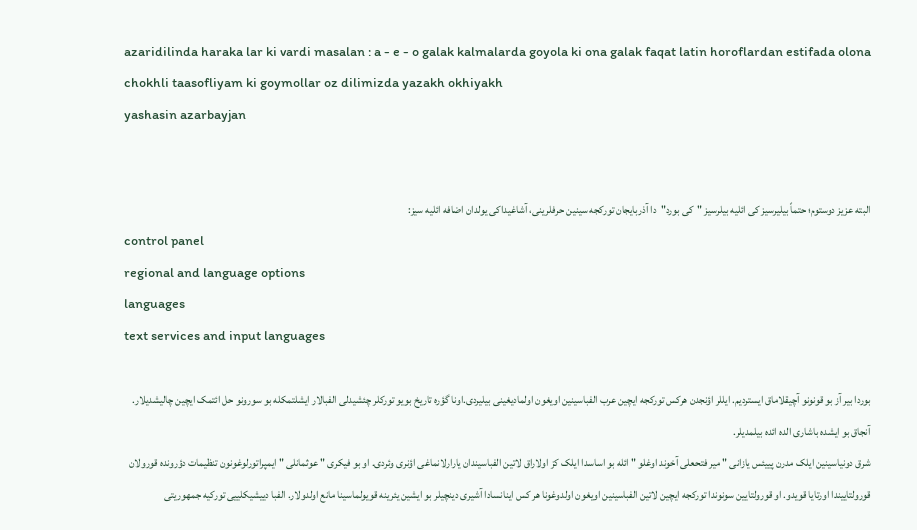azaridilinda haraka lar ki vardi masalan : a - e - o galak kalmalarda goyola ki ona galak faqat latin horoflardan estifada olona chokhli taasofliyam ki goymollar oz dilimizda yazakh okhiyakh
yashasin azarbayjan


البته عزیز دوستوم؛ حتماً بیلیرسیز کی ائلیه بیلرسیز "کی بورد"دا آذربایجان تورکجه سینین حرفلرینی، آشاغیداکی یولدان اضافه ائلیه سیز:
control panel
regional and language options
languages
text services and input languages

بوردا بیر آز بو قونونو آچیقلاماق ایستردیم. ایللر اؤنجدن هرکس تورکجه ایچین عرب الفباسینین اویغون اولمادیغینی بیلیردی.اونا گؤره تاریخ بویو تورکلر چئشیدلی الفبالار ایشلتمکله بو سورونو حل ائتمک ایچین چالیشدیلار. آنجاق بو ایشده باشاری الده ائده بیلمدیلر.
شرق دونیاسینین ایلک مدرن پییئس یازانی " میر فتحعلی آخوند اوغلو " ائله بو اساسدا ایلک کز اولاراق لاتین الفباسیندان یارارلانماغی اؤنری وئردی. او بو فیکری " عوثمانلی " ایمپراتورلوغونون تنظیمات دؤرونده قورولان قورولتاییندا اورتایا قویدو. او قورولتایین سونوندا تورکجه ایچین لاتین الفباسینین اویغون اولدوغونا هر کس اینانسادا آشیری دینچیلر بو ایشین یئرینه قویولماسینا مانع اولدولار. الفبا دییشیکلییی تورکیه جمهوریتی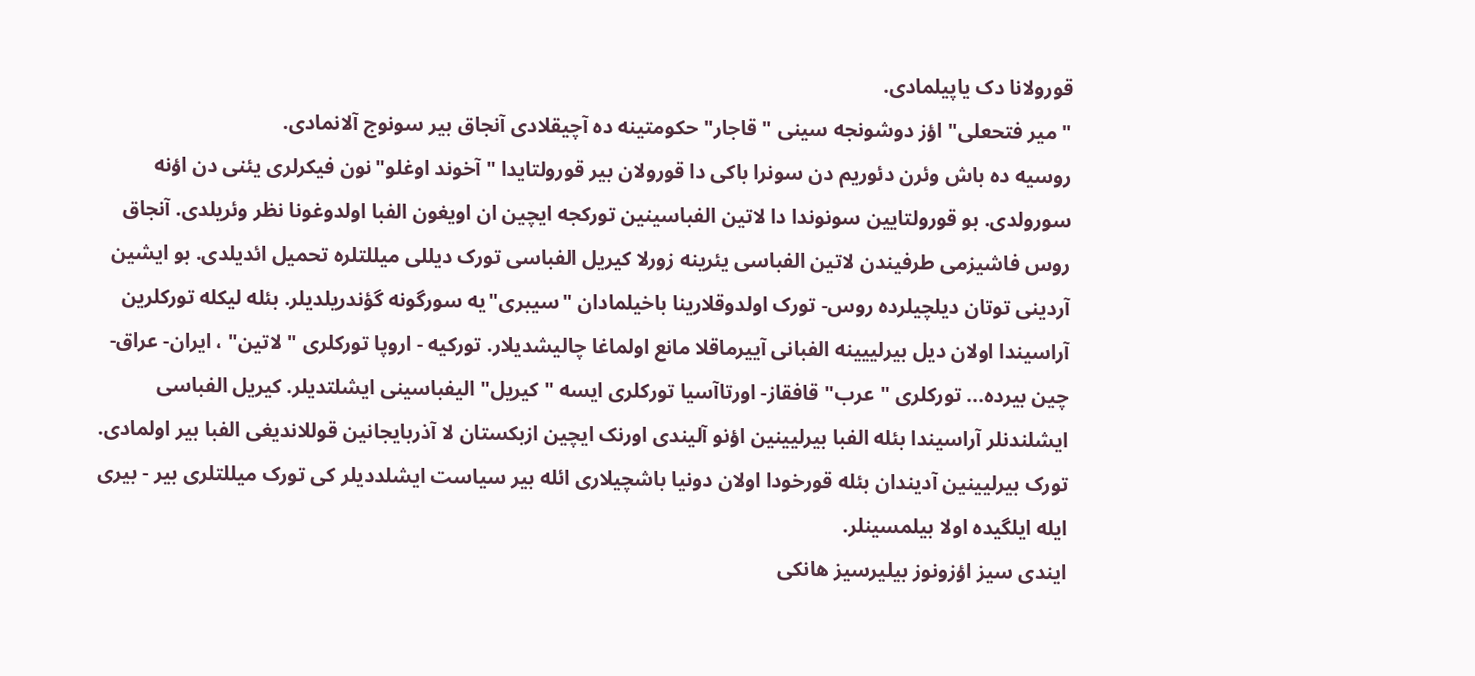قورولانا دک یاپیلمادی.
" میر فتحعلی" اؤز دوشونجه سینی " قاجار" حکومتینه ده آچیقلادی آنجاق بیر سونوج آلانمادی.
روسیه ده باش وئرن دئوریم دن سونرا باکی دا قورولان بیر قورولتایدا "آخوند اوغلو"نون فیکرلری یئنی دن اؤنه سورولدی. بو قورولتایین سونوندا دا لاتین الفباسینین تورکجه ایچین ان اویغون الفبا اولدوغونا نظر وئریلدی. آنجاق روس فاشیزمی طرفیندن لاتین الفباسی یئرینه زورلا کیریل الفباسی تورک دیللی میللتلره تحمیل ائدیلدی. بو ایشین آردینی توتان دیلچیلرده روس- تورک اولدوقلارینا باخیلمادان "سیبری"یه سورگونه گؤندریلدیلر. بئله لیکله تورکلرین آراسیندا اولان دیل بیرلییینه الفبانی آییرماقلا مانع اولماغا چالیشدیلار. تورکیه - اروپا تورکلری " لاتین" ، ایران- عراق-چین بیرده... تورکلری " عرب" قافقاز- اورتاآسیا تورکلری ایسه "کیریل" الیفباسینی ایشلتدیلر. کیریل الفباسی ایشلندنلر آراسیندا بئله الفبا بیرلیینین اؤنو آلیندی اورنک ایچین ازبکستان لا آذربایجانین قوللاندیغی الفبا بیر اولمادی. تورک بیرلیینین آدیندان بئله قورخودا اولان دونیا باشچیلاری ائله بیر سیاست ایشلددیلر کی تورک میللتلری بیر - بیری ایله ایلگیده اولا بیلمسینلر.
ایندی سیز اؤزونوز بیلیرسیز هانکی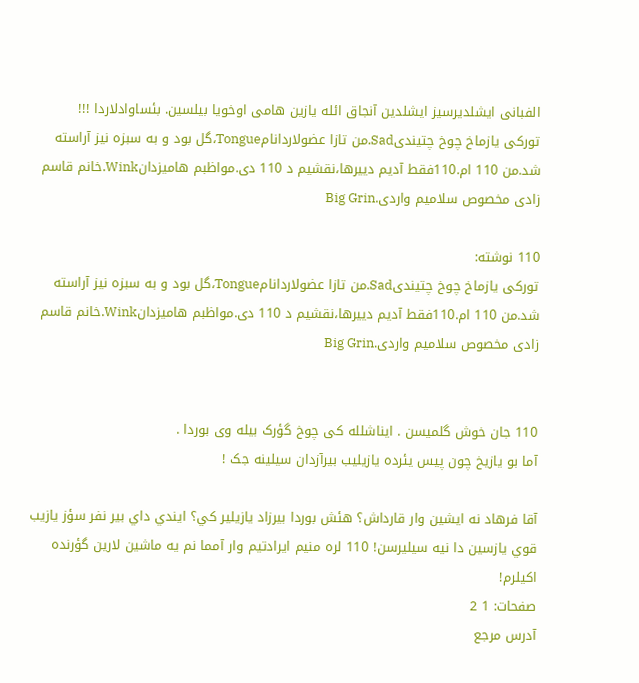الفبانی ایشلدیرسیز ایشلدین آنجاق ائله یازین هامی اوخویا بیلسین. بئساوادلاردا !!!
تورکی یازماخ چوخ چتیندیSad.من تازا عضولاردانامTongue،گل بود و به سبزه نیز آراسته شد.من 110 ام.110فقط آدیم دییرها،نقشیم د 110 دی.مواظبم هامیزدانWink.خانم قاسم زادی مخصوص سلامیم واردی.Big Grin

110 نوشته:
تورکی یازماخ چوخ چتیندیSad.من تازا عضولاردانامTongue،گل بود و به سبزه نیز آراسته شد.من 110 ام.110فقط آدیم دییرها،نقشیم د 110 دی.مواظبم هامیزدانWink.خانم قاسم زادی مخصوص سلامیم واردی.Big Grin


110 جان خوش گلمیسن . ایناشلله کی چوخ گؤرک بیله وی بوردا .
آما بو یازیخ چون پیس یئرده یازیلیب بیرآزدان سیلینه جک !

آقا فرهاد نه ايشين وار قارداش؟ هئش بوردا بيرزاد يازيلير کي؟ ايندي داي بير نفر سؤز يازيب قوي يازسين دا نيه سيليرسن! 110 لره منيم ايرادتيم وار آمما نم يه ماشين لارين گؤرنده اکيلرم!
صفحات: 1 2
آدرس مرجع